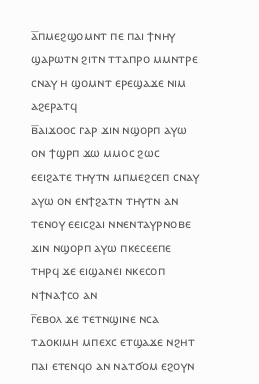ⲁ̅ⲡⲙⲉϩϣⲟⲙⲛⲧ ⲡⲉ ⲡⲁⲓ ϯⲛⲏⲩ ϣⲁⲣⲱⲧⲛ ϩⲓⲧⲛ ⲧⲧⲁⲡⲣⲟ ⲙⲙⲛⲧⲣⲉ ⲥⲛⲁⲩ ⲏ ϣⲟⲙⲛⲧ ⲉⲣⲉϣⲁϫⲉ ⲛⲓⲙ ⲁϩⲉⲣⲁⲧϥ
ⲃ̅ⲁⲓϫⲟⲟⲥ ⲅⲁⲣ ϫⲓⲛ ⲛϣⲟⲣⲡ ⲁⲩⲱ ⲟⲛ ϯϣⲣⲡ ϫⲱ ⲙⲙⲟⲥ ϩⲱⲥ ⲉⲉⲓϩⲁⲧⲉ ⲧⲏⲩⲧⲛ ⲙⲡⲙⲉϩⲥⲉⲡ ⲥⲛⲁⲩ ⲁⲩⲱ ⲟⲛ ⲉⲛϯϩⲁⲧⲛ ⲧⲏⲩⲧⲛ ⲁⲛ ⲧⲉⲛⲟⲩ ⲉⲉⲓⲥϩⲁⲓ ⲛⲛⲉⲛⲧⲁⲩⲣⲛⲟⲃⲉ ϫⲓⲛ ⲛϣⲟⲣⲡ ⲁⲩⲱ ⲡⲕⲉⲥⲉⲉⲡⲉ ⲧⲏⲣϥ ϫⲉ ⲉⲓϣⲁⲛⲉⲓ ⲛⲕⲉⲥⲟⲡ ⲛϯⲛⲁϯⲥⲟ ⲁⲛ
ⲅ̅ⲉⲃⲟⲗ ϫⲉ ⲧⲉⲧⲛϣⲓⲛⲉ ⲛⲥⲁ ⲧⲇⲟⲕⲓⲙⲏ ⲙⲡⲉⲭⲥ ⲉⲧϣⲁϫⲉ ⲛϩⲏⲧ ⲡⲁⲓ ⲉⲧⲉⲛϥⲟ ⲁⲛ ⲛⲁⲧϭⲟⲙ ⲉϩⲟⲩⲛ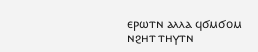ⲉⲣⲱⲧⲛ ⲁⲗⲗⲁ ϥϭⲙϭⲟⲙ ⲛϩⲏⲧ ⲧⲏⲩⲧⲛ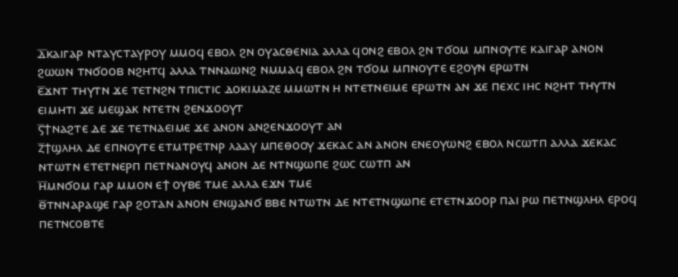ⲇ̅ⲕⲁⲓⲅⲁⲣ ⲛⲧⲁⲩⲥⲧⲁⲩⲣⲟⲩ ⲙⲙⲟϥ ⲉⲃⲟⲗ ϩⲛ ⲟⲩⲁⲥⲑⲉⲛⲓⲁ ⲁⲗⲗⲁ ϥⲟⲛϩ ⲉⲃⲟⲗ ϩⲛ ⲧϭⲟⲙ ⲙⲡⲛⲟⲩⲧⲉ ⲕⲁⲓⲅⲁⲣ ⲁⲛⲟⲛ ϩⲱⲱⲛ ⲧⲛϭⲟⲟⲃ ⲛϩⲏⲧϥ ⲁⲗⲗⲁ ⲧⲛⲛⲁⲱⲛϩ ⲛⲙⲙⲁϥ ⲉⲃⲟⲗ ϩⲛ ⲧϭⲟⲙ ⲙⲡⲛⲟⲩⲧⲉ ⲉϩⲟⲩⲛ ⲉⲣⲱⲧⲛ
ⲉ̅ϫⲛⲧ ⲧⲏⲩⲧⲛ ϫⲉ ⲧⲉⲧⲛϩⲛ ⲧⲡⲓⲥⲧⲓⲥ ⲇⲟⲕⲓⲙⲁⲍⲉ ⲙⲙⲱⲧⲛ ⲏ ⲛⲧⲉⲧⲛⲉⲓⲙⲉ ⲉⲣⲱⲧⲛ ⲁⲛ ϫⲉ ⲡⲉⲭⲥ ⲓⲏⲥ ⲛϩⲏⲧ ⲧⲏⲩⲧⲛ ⲉⲓⲙⲏⲧⲓ ϫⲉ ⲙⲉϣⲁⲕ ⲛⲧⲉⲧⲛ ϩⲉⲛϫⲟⲟⲩⲧ
ⲋ̅ϯⲛⲁϩⲧⲉ ⲇⲉ ϫⲉ ⲧⲉⲧⲛⲁⲉⲓⲙⲉ ϫⲉ ⲁⲛⲟⲛ ⲁⲛϩⲉⲛϫⲟⲟⲩⲧ ⲁⲛ
ⲍ̅ϯϣⲗⲏⲗ ⲇⲉ ⲉⲡⲛⲟⲩⲧⲉ ⲉⲧⲙⲧⲣⲉⲧⲛⲣ ⲗⲁⲁⲩ ⲙⲡⲉⲑⲟⲟⲩ ϫⲉⲕⲁⲥ ⲁⲛ ⲁⲛⲟⲛ ⲉⲛⲉⲟⲩⲱⲛϩ ⲉⲃⲟⲗ ⲛⲥⲱⲧⲡ ⲁⲗⲗⲁ ϫⲉⲕⲁⲥ ⲛⲧⲱⲧⲛ ⲉⲧⲉⲧⲛⲉⲣⲡ ⲡⲉⲧⲛⲁⲛⲟⲩϥ ⲁⲛⲟⲛ ⲇⲉ ⲛⲧⲛϣⲱⲡⲉ ϩⲱⲥ ⲥⲱⲧⲡ ⲁⲛ
ⲏ̅ⲙⲛϭⲟⲙ ⲅⲁⲣ ⲙⲙⲟⲛ ⲉϯ ⲟⲩⲃⲉ ⲧⲙⲉ ⲁⲗⲗⲁ ⲉϫⲛ ⲧⲙⲉ
ⲑ̅ⲧⲛⲛⲁⲣⲁϣⲉ ⲅⲁⲣ ϩⲟⲧⲁⲛ ⲁⲛⲟⲛ ⲉⲛϣⲁⲛϭ ⲃⲃⲉ ⲛⲧⲱⲧⲛ ⲇⲉ ⲛⲧⲉⲧⲛϣⲱⲡⲉ ⲉⲧⲉⲧⲛϫⲟⲟⲣ ⲡⲁⲓ ⲣⲱ ⲡⲉⲧⲛϣⲗⲏⲗ ⲉⲣⲟϥ ⲡⲉⲧⲛⲥⲟⲃⲧⲉ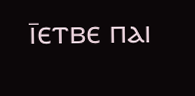ⲓ̅ⲉⲧⲃⲉ ⲡⲁⲓ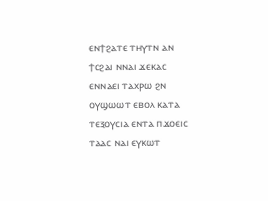ⲉⲛϯϩⲁⲧⲉ ⲧⲏⲩⲧⲛ ⲁⲛ ϯⲥϩⲁⲓ ⲛⲛⲁⲓ ϫⲉⲕⲁⲥ ⲉⲛⲛⲁⲉⲓ ⲧⲁⲭⲣⲱ ϩⲛ ⲟⲩϣⲱⲱⲧ ⲉⲃⲟⲗ ⲕⲁⲧⲁ ⲧⲉⲝⲟⲩⲥⲓⲁ ⲉⲛⲧⲁ ⲡϫⲟⲉⲓⲥ ⲧⲁⲁⲥ ⲛⲁⲓ ⲉⲩⲕⲱⲧ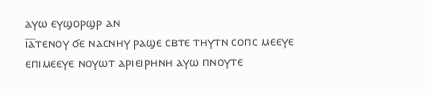ⲁⲩⲱ ⲉⲩϣⲟⲣϣⲣ ⲁⲛ
ⲓ̅ⲁ̅ⲧⲉⲛⲟⲩ ϭⲉ ⲛⲁⲥⲛⲏⲩ ⲣⲁϣⲉ ⲥⲃⲧⲉ ⲧⲏⲩⲧⲛ ⲥⲟⲡⲥ ⲙⲉⲉⲩⲉ ⲉⲡⲓⲙⲉⲉⲩⲉ ⲛⲟⲩⲱⲧ ⲁⲣⲓⲉⲓⲣⲏⲛⲏ ⲁⲩⲱ ⲡⲛⲟⲩⲧⲉ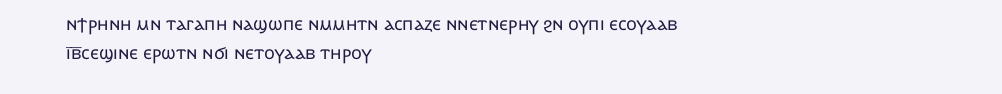ⲛϯⲣⲏⲛⲏ ⲙⲛ ⲧⲁⲅⲁⲡⲏ ⲛⲁϣⲱⲡⲉ ⲛⲙⲙⲏⲧⲛ ⲁⲥⲡⲁⲍⲉ ⲛⲛⲉⲧⲛⲉⲣⲏⲩ ϩⲛ ⲟⲩⲡⲓ ⲉⲥⲟⲩⲁⲁⲃ
ⲓ̅ⲃ̅ⲥⲉϣⲓⲛⲉ ⲉⲣⲱⲧⲛ ⲛϭⲓ ⲛⲉⲧⲟⲩⲁⲁⲃ ⲧⲏⲣⲟⲩ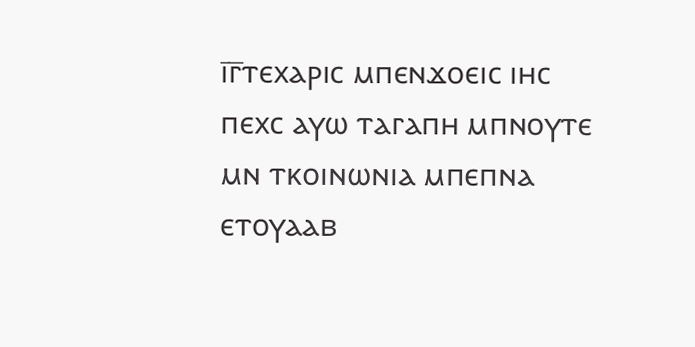ⲓ̅ⲅ̅ⲧⲉⲭⲁⲣⲓⲥ ⲙⲡⲉⲛϫⲟⲉⲓⲥ ⲓⲏⲥ ⲡⲉⲭⲥ ⲁⲩⲱ ⲧⲁⲅⲁⲡⲏ ⲙⲡⲛⲟⲩⲧⲉ ⲙⲛ ⲧⲕⲟⲓⲛⲱⲛⲓⲁ ⲙⲡⲉⲡⲛⲁ ⲉⲧⲟⲩⲁⲁⲃ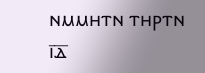ⲛⲙⲙⲏⲧⲛ ⲧⲏⲣⲧⲛ
ⲓ̅ⲇ̅